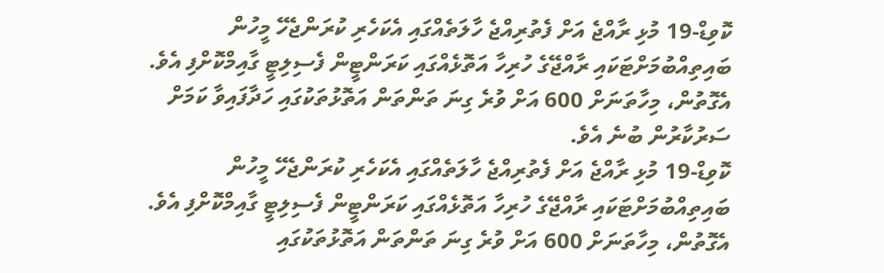ކޮވިޑް-19 މުޅި ރާއްޖެ އަށް ފެތުރިއްޖެ ހާލަތެއްގައި އެކަހެރި ކުރަންޖެހޭ މީހުން ބައިތިއްބުމަށްޓަކައި ރާއްޖޭގެ ހުރިހާ އަތޮޅެއްގައި ކަރަންޓީން ފެސިލިޓީ ގާއިމްކޮށްފި އެވެ. އެގޮތުން، މިހާތަނަށް 600 އަށް ވުރެ ގިނަ ތަންތަން އަތޮޅުތަކުގައި ހަދާފައިވާ ކަމަށް ސަރުކާރުން ބުނެ އެވެ.
ކޮވިޑް-19 މުޅި ރާއްޖެ އަށް ފެތުރިއްޖެ ހާލަތެއްގައި އެކަހެރި ކުރަންޖެހޭ މީހުން ބައިތިއްބުމަށްޓަކައި ރާއްޖޭގެ ހުރިހާ އަތޮޅެއްގައި ކަރަންޓީން ފެސިލިޓީ ގާއިމްކޮށްފި އެވެ. އެގޮތުން، މިހާތަނަށް 600 އަށް ވުރެ ގިނަ ތަންތަން އަތޮޅުތަކުގައި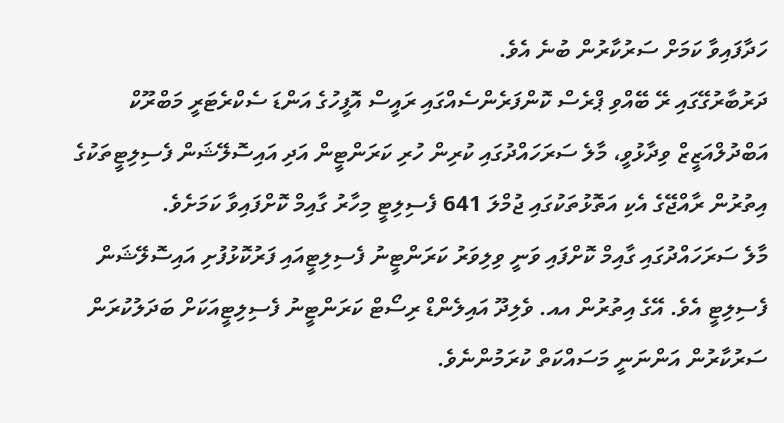ހަދާފައިވާ ކަމަށް ސަރުކާރުން ބުނެ އެވެ.
ދަރުބާރުގޭގައި ރޭ ބޭއްވި ޕްރެސް ކޮންފަރެންސެއްގައި ރައީސް އޮފީހުގެ އަންޑަ ސެކްރެޓަރީ މަބްރޫކް އަބްދުލްއަޒީޒް ވިދާޅުވީ، މާލެ ސަރަހައްދުގައި ކުރިން ހުރި ކަރަންޓީން އަދި އައިސޮލޭޝަން ފެސިލިޓީތަކުގެ އިތުރުން ރާއްޖޭގެ އެކި އަތޮޅުތަކުގައި ޖުމްލަ 641 ފެސިލިޓީ މިހާރު ގާއިމް ކޮށްފައިވާ ކަމަށެވެ.
މާލެ ސަރަހައްދުގައި ގާއިމް ކޮށްފައި ވަނީ ވިލިވަރު ކަރަންޓީނު ފެސިލިޓީއައި ފަރުކޮޅުފުށި އައިސޮލޭޝަން ފެސިލިޓީ އެވެ. އޭގެ އިތުރުން އއ. ވެލިދޫ އައިލެންޑް ރިސޯޓް ކަރަންޓީނު ފެސިލިޓީއަކަށް ބަދަލުކުރަން ސަރުކާރުން އަންނަނީ މަސައްކަތް ކުރަމުންނެވެ.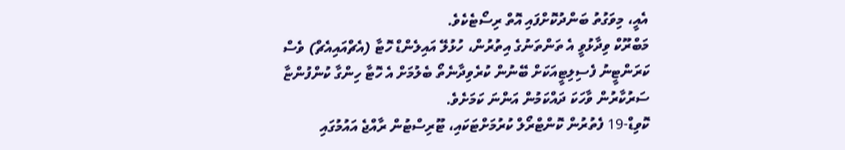އެއީ، މިވަގުތު ބަންދުކޮށްފައި އޮތް ރިސޯޓެކެވެ.
މަބްރޫކް ވިދާޅުވީ އެ ތަންތަނުގެ އިތުރުން، ހުޅުލޭ އައިލެންޑް ހޮޓާ (އެޗްއައިއެޗް) ވެސް ކަރަންޓީނު ފެސިލިޓީއަކަށް ބޭނުން ކުރެވިދާނެތޯ ބެލުމަށް އެ ހޮޓާ ހިންގާ ކުންފުންޏާ ސަރުކާރުން ވާހަކަ ދައްކަމުން އަންނަ ކަމަށެވެ.
ކޮވިޑް-19 ފެތުރުން ކޮންޓްރޯލް ކުރުމަށްޓަކައި، ޓޫރިސްޓުން ރާއްޖެ އައުމުގައި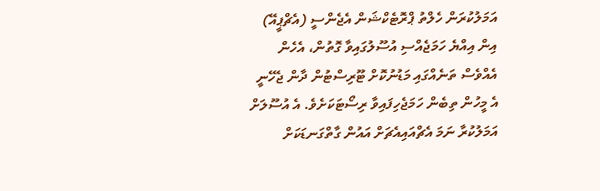އަމަލުކުރަން ހެލްތު ޕްރޮޓެކްޝަން އެޖެންސީ (އެޗްޕީއޭ) އިން އިއްޔެ ހަމަޖެއްސި އުސޫލުގައިވާ ގޮތުން، އެހެން އެއްވެސް ތަނެއްގައި މަޑުނުކޮށް ޓޫރިސްޓުން ދާން ޖެހޭނީ އެ މީހުން ތިބެން ހަމަޖެހިފައިވާ ރިސޯޓަކަށެވެ. އެ އުސޫލަށް އަމަލުކުރާ ނަމަ އެޗްއައިއެޗަށް އައުން ގާތްގަނޑަކަށް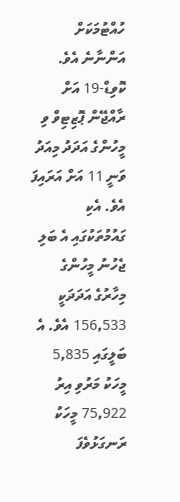ހުއްޓުމަކަށް އަންނާނެ އެވެ.
ކޮވިޑް-19 އަށް ރާއްޖޭން ޕޮޒިޓިވް ވި މީހުންގެ އަދަދު މިއަދު ވަނީ 11 އަށް އަރައިފަ އެވެ. އެކި ގައުމުތަކުގައި އެ ބަލި ޖެހުނު މީހުންގެ މިހާރުގެ އަދަދަކީ 156,533 އެވެ. އެ ބަލީގައި 5,835 މީހަކު މަރުވި އިރު 75,922 މީހަކު ރަނގަޅުވެފަ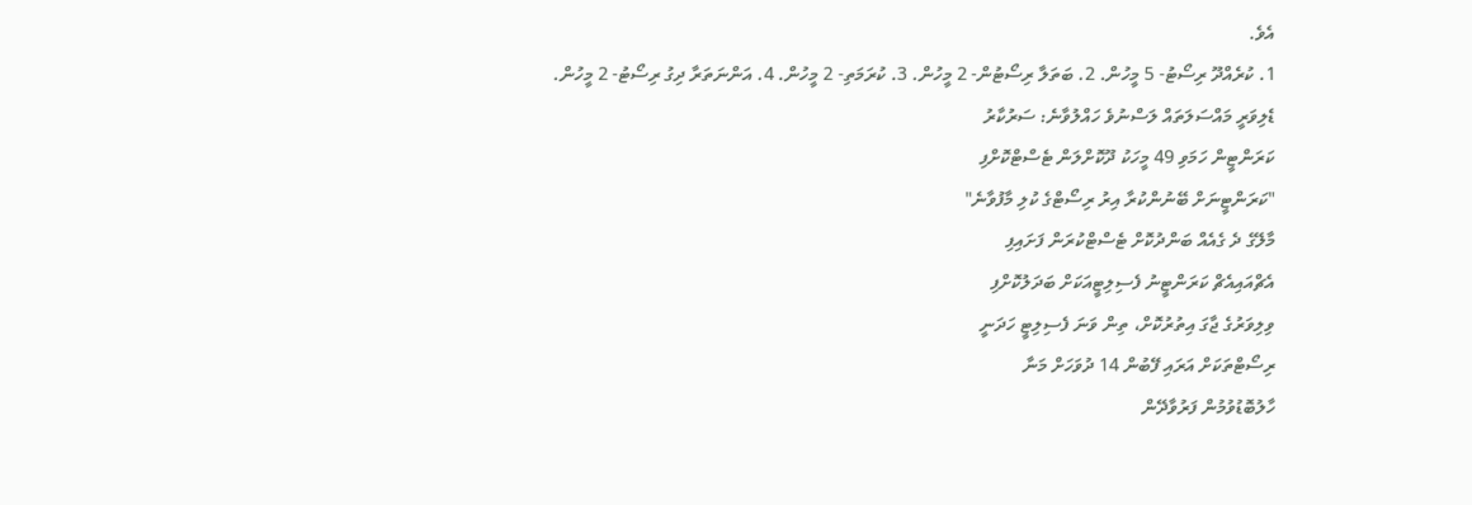އެވެ.
1. ކުރެއްދޫ ރިސޯޓު- 5 މީހުން. 2. ބަތަލާ ރިސޯޓުން- 2 މީހުން. 3. ކުރަމަތި- 2 މީހުން. 4. އަންނަތަރާ ދިގު ރިސޯޓު- 2 މީހުން.
ޑެލިވަރީ މައްސަލަތައް ލަސްނުވެ ހައްލުވާނެ: ސަރުކާރު
ކަރަންޓީން ހަމަވި 49 މީހަކު ދޫކޮށްލަން ޓެސްޓްކޮށްފި
"ކަރަންޓީނަށް ބޭނުންކުރާ އިރު ރިސޯޓްގެ ކުލި މާފުވާނެ"
މާލޭގެ ދެ ގެއެއް ބަންދުކޮށް ޓެސްޓްކުރަން ފަށައިފި
އެޗްއައިއެޗް ކަރަންޓީނު ފެސިލިޓީއަކަށް ބަދަލުކޮށްފި
ވިލިވަރުގެ ޖާގަ އިތުރުކޮށް، ތިން ވަނަ ފެސިލިޓީ ހަދަނީ
ރިސޯޓްތަކަށް އަރައި ފޭބުން 14 ދުވަހަށް މަނާ
ހާލުބޮޑުވުމުން ފަރުވާދޭން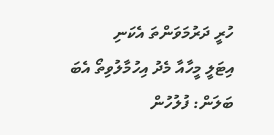ހުރީ ދަރުމަވަންތަ އެކަނި
އިޓަލީ މީހާއާ މެދު އިހުމާލުވިތޯ އެބަ ބަލަން: ފުލުހުން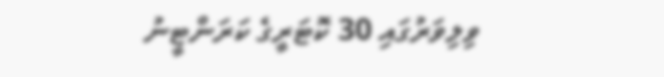ވިލިވަރުގައި 30 ކޮޓަރީގެ ކަރަންޓީނު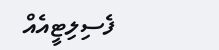ފެސިލިޓީއެއް